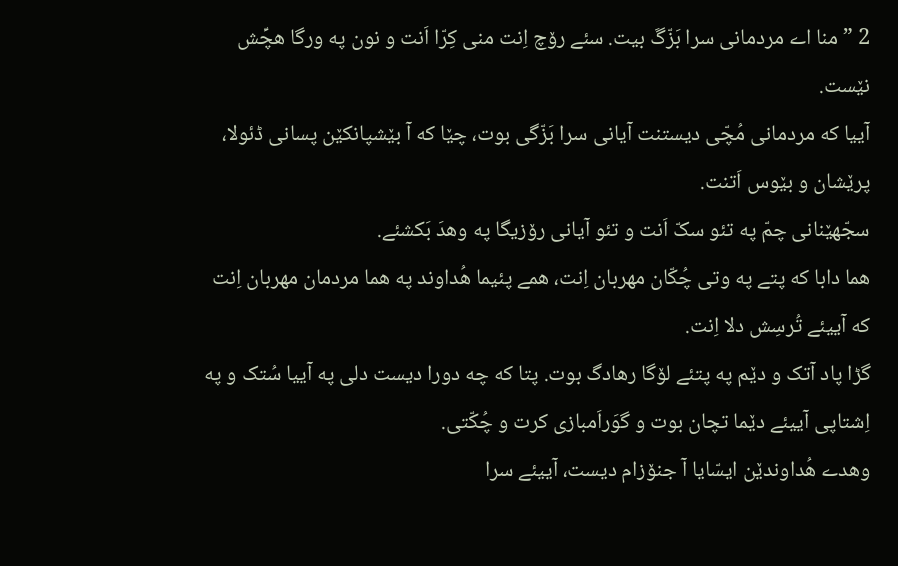2 ”منا اے مردمانی سرا بَزّگَ بیت. سئے رۆچ اِنت منی کِرّا اَنت و نون په ورگا هچِّش نێست.
آییا که مردمانی مُچّی دیستنت آیانی سرا بَزّگی بوت، چێا که آ بێشپانکێن پسانی ڈئولا، پرێشان و بێوس اَتنت.
سجّهێنانی چمّ په تئو سکّ اَنت و تئو آیانی رۆزیگا په وهدَ بَکشئے.
هما دابا که پتے په وتی چُکّان مهربان اِنت، همے پئیما هُداوند په هما مردمان مهربان اِنت که آییئے تُرسِش دلا اِنت.
گڑا پاد آتک و دێم په پتئے لۆگا رهادگ بوت. پتا که چه دورا دیست دلی په آییا سُتک و په اِشتاپی آییئے دێما تچان بوت و گوَراَمبازی کرت و چُکّتی.
وهدے هُداوندێن ایسّایا آ جنۆزام دیست، آییئے سرا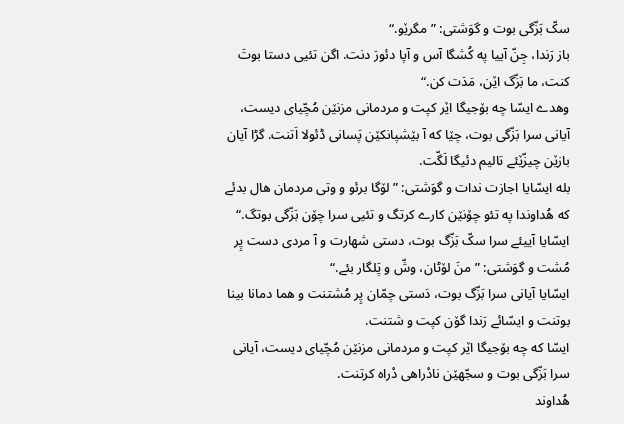سکّ بَزّگی بوت و گوَشتی: ”مگرێو.“
باز رَندا، جِنّ آییا په کُشگا آس و آپا دئورَ دنت. اگن تئیی دستا بوتَ کنت، ما بَزّگ اێن، مَدَت کن.“
وهدے ایسّا چه بۆجیگا اێر کپت و مردمانی مزنێن مُچّیای دیست، آیانی سرا بَزّگی بوت، چێا که آ بێشپانکێن پَسانی ڈئولا اَتنت. گڑا آیان بازێن چیزّێئے تالیم دئیگا لَگّت.
بله ایسّایا اجازت ندات و گوَشتی: ”لۆگا برئو و وتی مردمان هال بدئے که هُداوندا په تئو چۆنێن کارے کرتگ و تئیی سرا چۆن بَزّگی بوتگ.“
ایسّایا آییئے سرا سکّ بَزّگ بوت، دستی شهارت و آ مردی دست پِر مُشت و گوَشتی: ”منَ لۆٹان، وشّ و پَلگار بئے.“
ایسّایا آیانی سرا بَزّگ بوت، دَستی چمّان پِر مُشتنت و هما دمانا بینا بوتنت و ایسّائے رَندا گۆن کپت و شتنت.
ایسّا که چه بۆجیگا اێر کپت و مردمانی مزنێن مُچّیای دیست، آیانی سرا بَزّگی بوت و سجّهێن نادْراهی دْراه کرتنت.
هُداوند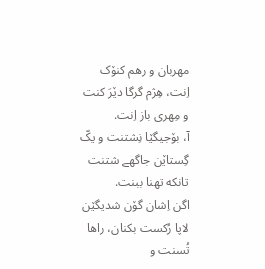مهربان و رهم کنۆک اِنت، هِژم گرگا دێرَ کنت و مِهری باز اِنت.
آ، بۆجیگێا نِشتنت و یکّ گِستاێن جاگهے شتنت تانکه تهنا ببنت.
اگن اِشان گۆن شدیگێن لاپا رُکست بکنان، راها تُسنت و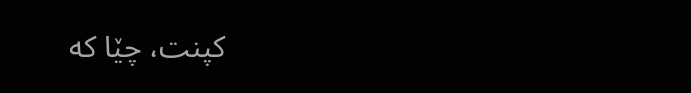کپنت، چێا که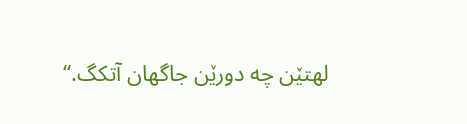لهتێن چه دورێن جاگهان آتکگ.“